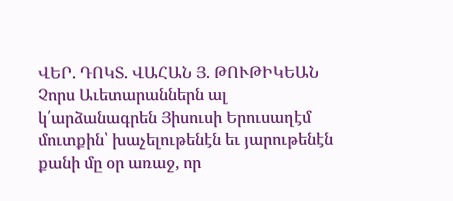ՎԵՐ. ԴՈԿՏ. ՎԱՀԱՆ Յ. ԹՈՒԹԻԿԵԱՆ
Չորս Աւետարաններն ալ կ՛արձանագրեն Յիսուսի Երուսաղէմ մուտքին՝ խաչելութենէն եւ յարութենէն քանի մը օր առաջ, որ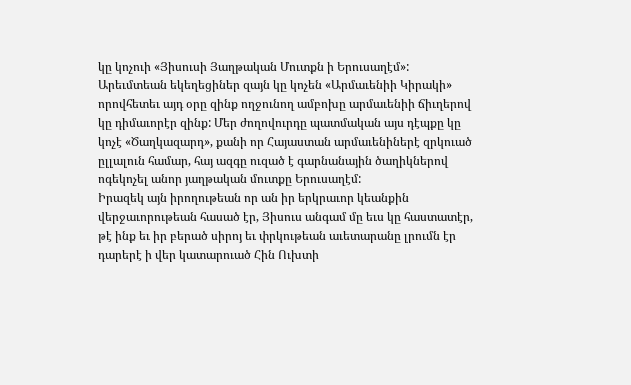կը կոչուի «Յիսուսի Յաղթական Մուտքն ի Երուսաղէմ»: Արեւմտեան եկեղեցիներ զայն կը կոչեն «Արմաւենիի Կիրակի» որովհետեւ այդ օրը զինք ողջունող ամբոխը արմաւենիի ճիւղերով կը դիմաւորէր զինք: Մեր ժողովուրդը պատմական այս դէպքը կը կոչէ «Ծաղկազարդ», քանի որ Հայաստան արմաւենիներէ զրկուած ըլլալուն համար, հայ ազգը ուզած է գարնանային ծաղիկներով ոգեկոչել անոր յաղթական մուտքը Երուսաղէմ:
Իրազեկ այն իրողութեան որ ան իր երկրաւոր կեանքին վերջաւորութեան հասած էր, Յիսուս անգամ մը եւս կը հաստատէր, թէ ինք եւ իր բերած սիրոյ եւ փրկութեան աւետարանը լրումն էր դարերէ ի վեր կատարուած Հին Ուխտի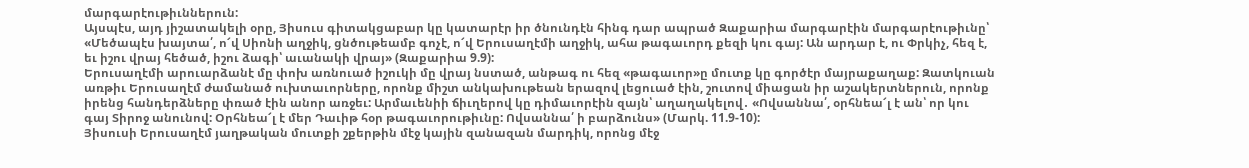մարգարէութիւններուն:
Այսպէս, այդ յիշատակելի օրը, Յիսուս գիտակցաբար կը կատարէր իր ծնունդէն հինգ դար ապրած Զաքարիա մարգարէին մարգարէութիւնը՝ «Մեծապէս խայտա՛, ո՜վ Սիոնի աղջիկ, ցնծութեամբ գոչէ, ո՜վ Երուսաղէմի աղջիկ, ահա թագաւորդ քեզի կու գայ: Ան արդար է, ու Փրկիչ, հեզ է, եւ իշու վրայ հեծած, իշու ձագի՝ աւանակի վրայ» (Զաքարիա 9.9):
Երուսաղէմի արուարձանէ մը փոխ առնուած իշուկի մը վրայ նստած, անթագ ու հեզ «թագաւոր»ը մուտք կը գործէր մայրաքաղաք: Զատկուան առթիւ Երուսաղէմ ժամանած ուխտաւորները, որոնք միշտ անկախութեան երազով լեցուած էին, շուտով միացան իր աշակերտներուն, որոնք իրենց հանդերձները փռած էին անոր առջեւ: Արմաւենիի ճիւղերով կը դիմաւորէին զայն՝ աղաղակելով․ «Ովսաննա՛, օրհնեա՜լ է ան՝ որ կու գայ Տիրոջ անունով: Օրհնեա՜լ է մեր Դաւիթ հօր թագաւորութիւնը: Ովսաննա՛ ի բարձունս» (Մարկ. 11.9-10):
Յիսուսի Երուսաղէմ յաղթական մուտքի շքերթին մէջ կային զանազան մարդիկ, որոնց մէջ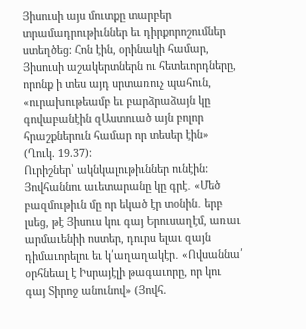Յիսուսի այս մուտքը տարբեր տրամադրութիւններ եւ դիրքորոշումներ ստեղծեց: Հոն էին, օրինակի համար, Յիսուսի աշակերտներն ու հետեւորդները, որոնք ի տես այդ սրտառուչ պահուն, «ուրախութեամբ եւ բարձրաձայն կը գովաբանէին զԱստուած այն բոլոր հրաշքներուն համար որ տեսեր էին» (Ղուկ. 19.37):
Ուրիշներ՝ ակնկալութիւններ ունէին: Յովհաննու աւետարանը կը գրէ․ «Մեծ բազմութիւն մը որ եկած էր տօնին․ երբ լսեց, թէ Յիսուս կու գայ Երուսաղէմ, առաւ արմաւենիի ոստեր, դուրս ելաւ զայն դիմաւորելու եւ կ՛աղաղակէր․ «Ովսաննա՛ օրհնեալ է Իսրայէլի թագաւորը, որ կու գայ Տիրոջ անունով» (Յովհ.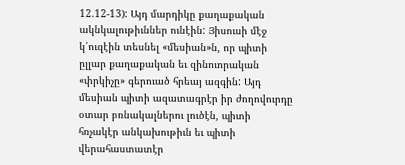12.12-13): Այդ մարդիկը քաղաքական ակնկալութիւններ ունէին: Յիսուսի մէջ կ՛ուզէին տեսնել «մեսիան»ն, որ պիտի ըլլար քաղաքական եւ զինուորական «փրկիչը» գերուած հրեայ ազգին: Այդ մեսիան պիտի ազատագրէր իր ժողովուրդը օտար բռնակալներու լուծէն, պիտի հռչակէր անկախութիւն եւ պիտի վերահաստատէր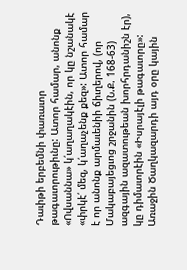Դաւիթի երբեմնի փառաւոր թագաւորութիւնը: Ատոր համար, անոնք «Ովսաննա» կ՛աղաղակէին, որ կը նշանակէ «փրկէ՛ մեզ, կ՛աղաչենք քեզ»: Ատոր համար է որ անոնք արմաւենիի ճիւղերով, (որ Մակաբայեցւոց շրջանին (Ն.Ք. 168-63) ազգային ազատութեան խորհրդանիշն էր), կը դիմաւորէին «Իսրայէլի թագաւորը»:
Առաջին Ծաղկազարդի այդ օրը կային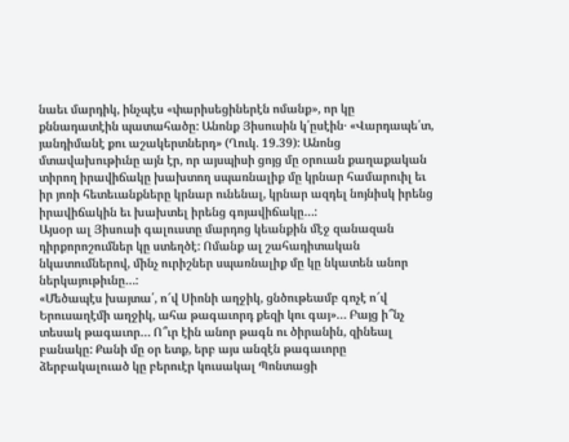նաեւ մարդիկ, ինչպէս «փարիսեցիներէն ոմանք», որ կը քննադատէին պատահածը: Անոնք Յիսուսին կ՛ըսէին․ «Վարդապե՛տ, յանդիմանէ քու աշակերտներդ» (Ղուկ. 19.39): Անոնց մտավախութիւնը այն էր, որ այսպիսի ցոյց մը օրուան քաղաքական տիրող իրավիճակը խախտող սպառնալիք մը կրնար համարուիլ եւ իր յոռի հետեւանքները կրնար ունենալ, կրնար ազդել նոյնիսկ իրենց իրավիճակին եւ խախտել իրենց գոյավիճակը…:
Այսօր ալ Յիսուսի գալուստը մարդոց կեանքին մէջ զանազան դիրքորոշումներ կը ստեղծէ: Ոմանք ալ շահադիտական նկատումներով, մինչ ուրիշներ սպառնալիք մը կը նկատեն անոր ներկայութիւնը…:
«Մեծապէս խայտա՛, ո՜վ Սիոնի աղջիկ, ցնծութեամբ գոչէ ո՜վ Երուսաղէմի աղջիկ, ահա թագաւորդ քեզի կու գայ»… Բայց ի՞նչ տեսակ թագաւոր… Ո՞ւր էին անոր թագն ու ծիրանին, զինեալ բանակը: Քանի մը օր ետք, երբ այս անզէն թագաւորը ձերբակալուած կը բերուէր կուսակալ Պոնտացի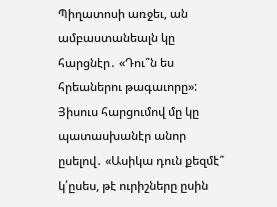Պիղատոսի առջեւ, ան ամբաստանեալն կը հարցնէր․ «Դու՞ն ես հրեաներու թագաւորը»: Յիսուս հարցումով մը կը պատասխանէր անոր ըսելով․ «Ասիկա դուն քեզմէ՞ կ՛ըսես, թէ ուրիշները ըսին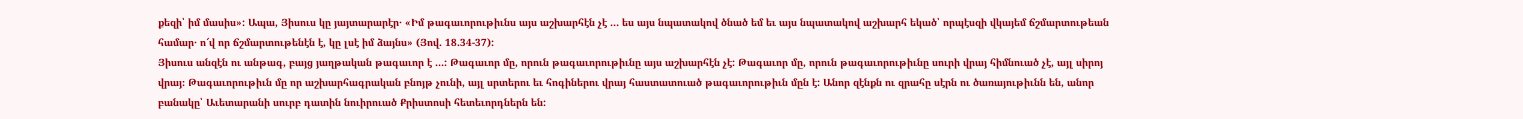քեզի՝ իմ մասիս»: Ապա, Յիսուս կը յայտարարէր․ «Իմ թագաւորութիւնս այս աշխարհէն չէ … ես այս նպատակով ծնած եմ եւ այս նպատակով աշխարհ եկած՝ որպէսզի վկայեմ ճշմարտութեան համար․ ո՜վ որ ճշմարտութենէն է, կը լսէ իմ ձայնս» (Յով. 18.34-37):
Յիսուս անզէն ու անթագ, բայց յաղթական թագաւոր է …: Թագաւոր մը, որուն թագաւորութիւնը այս աշխարհէն չէ: Թագաւոր մը, որուն թագաւորութիւնը սուրի վրայ հիմնուած չէ, այլ սիրոյ վրայ։ Թագաւորութիւն մը որ աշխարհագրական բնոյթ չունի, այլ սրտերու եւ հոգիներու վրայ հաստատուած թագաւորութիւն մըն է: Անոր զէնքն ու զրահը սէրն ու ծառայութիւնն են, անոր բանակը՝ Աւետարանի սուրբ դատին նուիրուած Քրիստոսի հետեւորդներն են: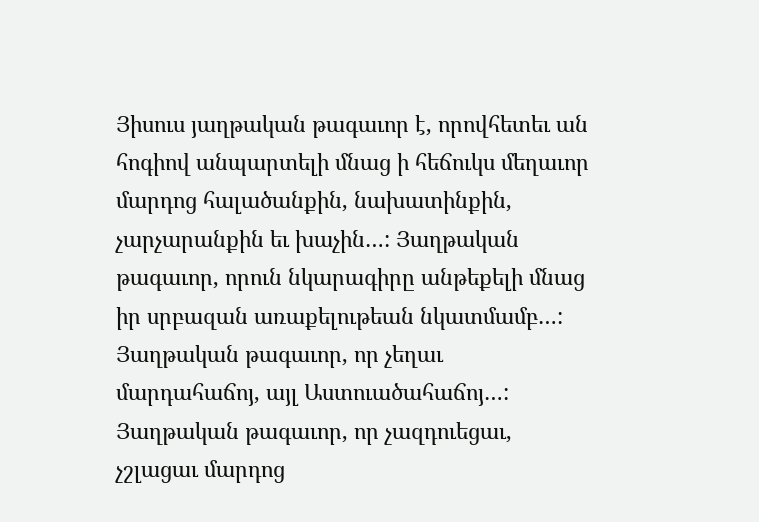Յիսուս յաղթական թագաւոր է, որովհետեւ ան հոգիով անպարտելի մնաց ի հեճուկս մեղաւոր մարդոց հալածանքին, նախատինքին, չարչարանքին եւ խաչին…: Յաղթական թագաւոր, որուն նկարագիրը անթեքելի մնաց իր սրբազան առաքելութեան նկատմամբ…: Յաղթական թագաւոր, որ չեղաւ մարդահաճոյ, այլ Աստուածահաճոյ…: Յաղթական թագաւոր, որ չազդուեցաւ, չշլացաւ մարդոց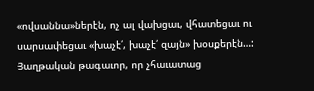«ովսաննա»ներէն, ոչ ալ վախցաւ, վհատեցաւ ու սարսափեցաւ «խաչէ՛, խաչէ՛ զայն» խօսքերէն…: Յաղթական թագաւոր, որ չհաւատաց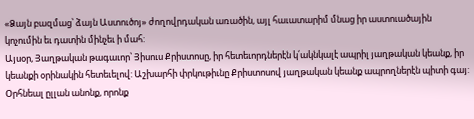«Ձայն բազմաց՝ ձայն Աստուծոյ» ժողովրդական առածին, այլ հաւատարիմ մնաց իր աստուածային կոչումին եւ դատին մինչեւ ի մահ:
Այսօր, Յաղթական թագաւոր՝ Յիսուս Քրիստոսը, իր հետեւորդներէն կ՛ակնկալէ ապրիլ յաղթական կեանք, իր կեանքի օրինակին հետեւելով: Աշխարհի փրկութիւնը Քրիստոսով յաղթական կեանք ապրողներէն պիտի գայ:
Օրհնեալ ըլլան անոնք, որոնք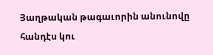Յաղթական թագաւորին անունովը հանդէս կու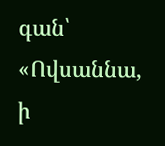գան՝ «Ովսաննա, ի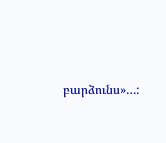բարձունս»…: